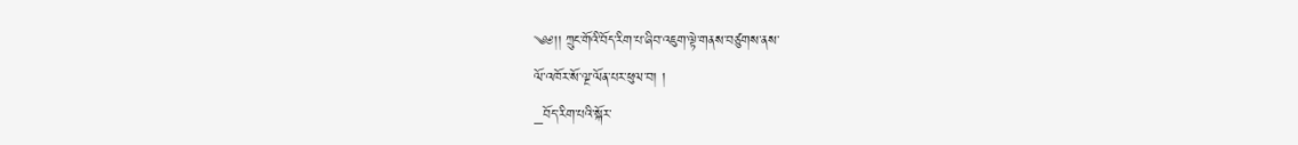༄༅།། ཀྲུང་གོའི་བོད་རིག་པ་ཞིབ་འཇུག་ལྟེ་གནས་བཙུགས་ནས་
ལོ་འཁོར་སོ་ལྔ་ལོན་པར་ཕུལ་བ། །
_བོད་རིག་པའི་སྐོར་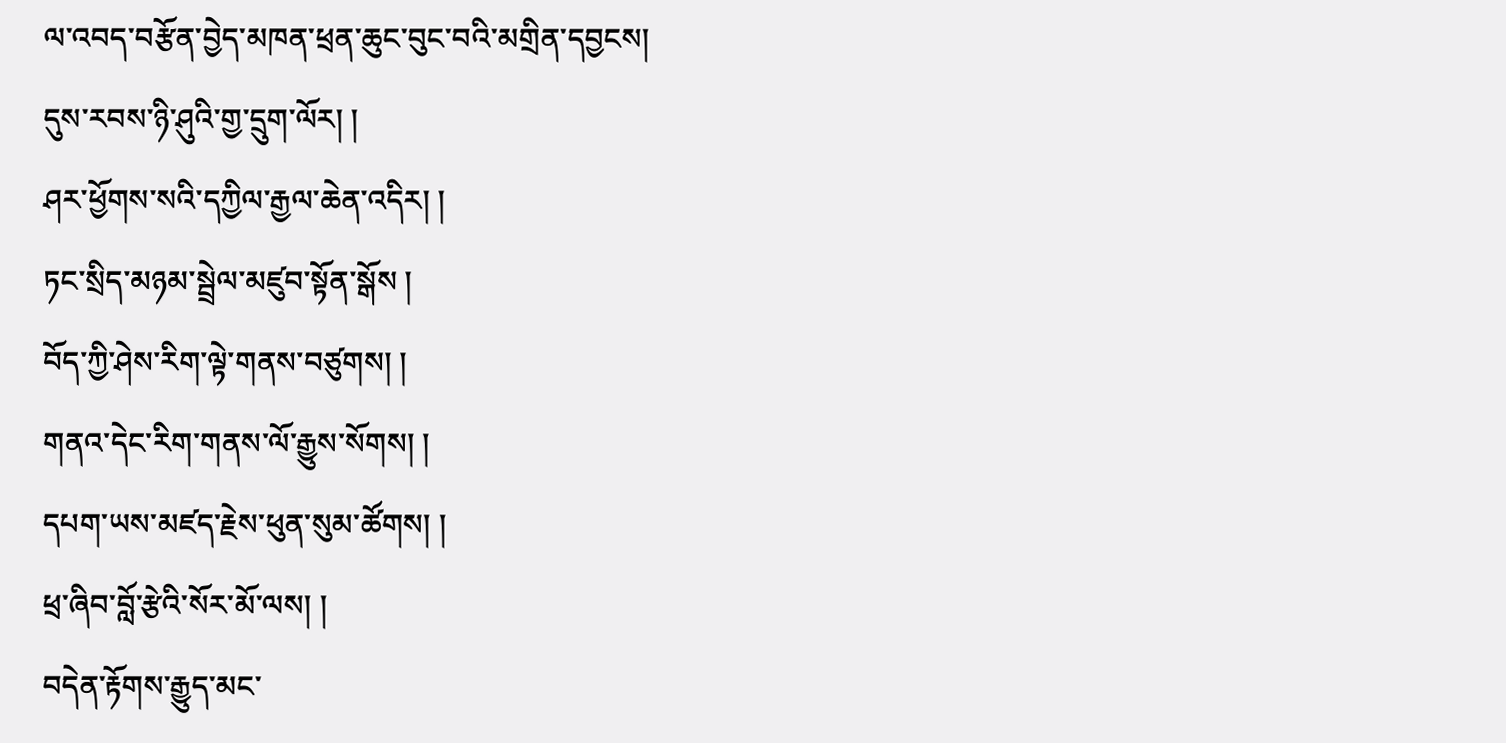ལ་འབད་བརྩོན་བྱེད་མཁན་ཕྲན་ཆུང་བུང་བའི་མགྲིན་དབྱངས།
དུས་རབས་ཉི་ཤུའི་གྱ་དྲུག་ལོར། །
ཤར་ཕྱོགས་སའི་དཀྱིལ་རྒྱལ་ཆེན་འདིར། །
ཏང་སྲིད་མཉམ་སྦྲེལ་མཛུབ་སྟོན་སྒོས །
བོད་ཀྱི་ཤེས་རིག་ལྟེ་གནས་བཙུགས། །
གནའ་དེང་རིག་གནས་ལོ་རྒྱུས་སོགས། །
དཔག་ཡས་མཛད་རྗེས་ཕུན་སུམ་ཚོགས། །
ཕྲ་ཞིབ་བློ་རྩེའི་སོར་མོ་ལས། །
བདེན་རྟོགས་རྒྱུད་མང་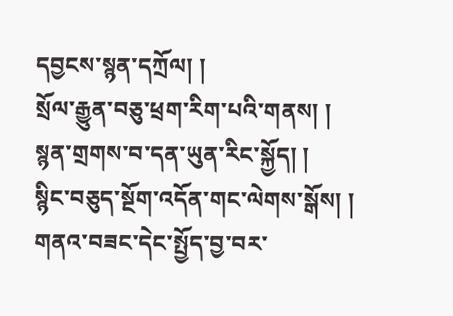དབྱངས་སྙན་དཀྲོལ། །
སྲོལ་རྒྱུན་བཅུ་ཕྲག་རིག་པའི་གནས། །
སྙན་གྲགས་བ་དན་ཡུན་རིང་སྐྱོད། །
སྙིང་བཅུད་སྔོག་འདོན་གང་ལེགས་སྒོས། །
གནའ་བཟང་དེང་སྤྱོད་བྱ་བར་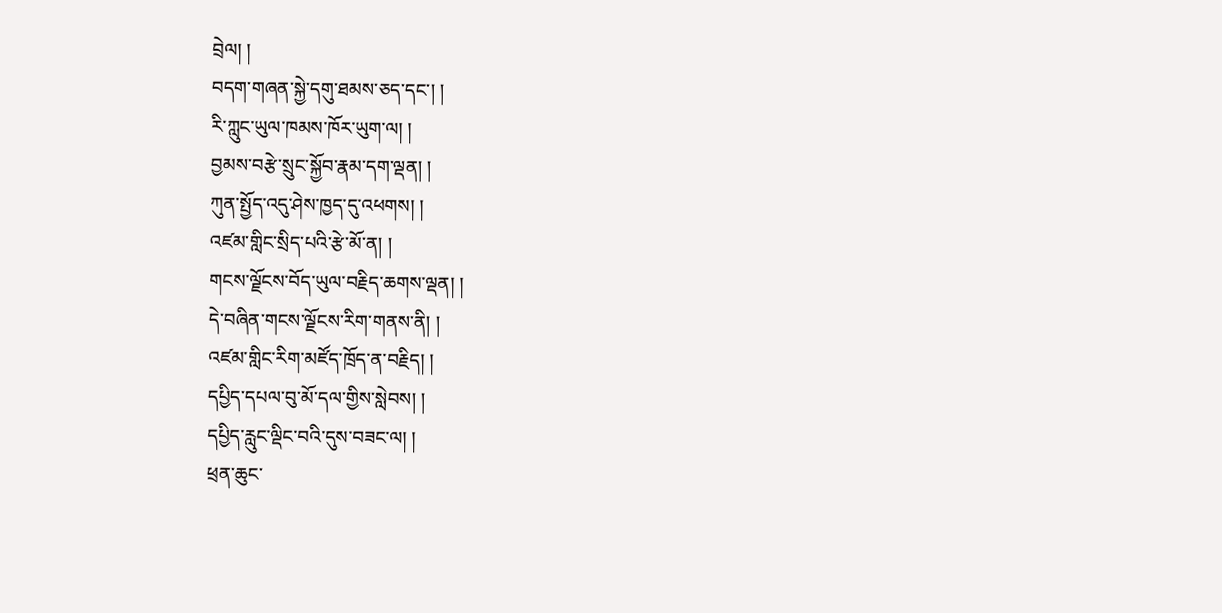བྲེལ། །
བདག་གཞན་སྐྱེ་དགུ་ཐམས་ཅད་དང་། །
རི་ཀླུང་ཡུལ་ཁམས་ཁོར་ཡུག་ལ། །
བྱམས་བརྩེ་སྲུང་སྐྱོབ་རྣམ་དག་ལྡན། །
ཀུན་སྤྱོད་འདུ་ཤེས་ཁྱད་དུ་འཕགས། །
འཛམ་གླིང་སྲིད་པའི་རྩེ་མོ་ན། །
གངས་ལྗོངས་བོད་ཡུལ་བརྗིད་ཆགས་ལྡན། །
དེ་བཞིན་གངས་ལྗོངས་རིག་གནས་ནི། །
འཛམ་གླིང་རིག་མཛོད་ཁྲོད་ན་བརྗིད། །
དཔྱིད་དཔལ་བུ་མོ་དལ་གྱིས་སླེབས། །
དཔྱིད་རླུང་ལྡིང་བའི་དུས་བཟང་ལ། །
ཕྲན་ཆུང་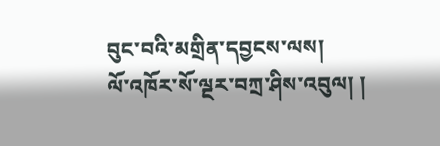བུང་བའི་མགྲིན་དབྱངས་ལས།
ལོ་འཁོར་སོ་ལྔར་བཀྲ་ཤིས་འབུལ། །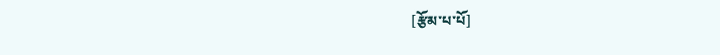[རྩོམ་པ་པོ]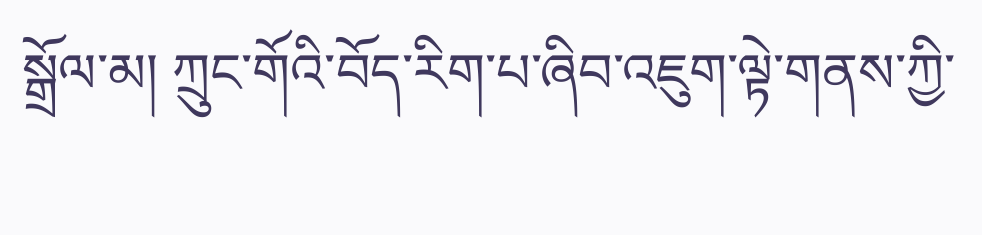སྒྲོལ་མ། ཀྲུང་གོའི་བོད་རིག་པ་ཞིབ་འཇུག་ལྟེ་གནས་ཀྱི་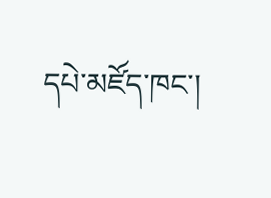དཔེ་མཛོད་ཁང་།